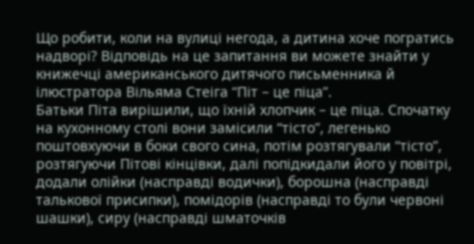Що робити, коли на вулиці негода, а дитина хоче погратись надворі? Відповідь на це запитання ви можете знайти у книжечці американського дитячого письменника й ілюстратора Вільяма Стеіга “Піт – це піца”.
Батьки Піта вирішили, що їхній хлопчик – це піца. Спочатку на кухонному столі вони замісили “тісто”, легенько поштовхуючи в боки свого сина, потім розтягували “тісто”, розтягуючи Пітові кінцівки, далі попідкидали його у повітрі, додали олійки (насправді водички), борошна (насправді талькової присипки), помідорів (насправді то були червоні шашки), сиру (насправді шматочків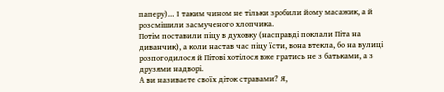паперу)… І таким чином не тільки зробили йому масажик, а й розсмішили засмученого хлопчика.
Потім поставили піцу в духовку (насправді поклали Піта на диванчик), а коли настав час піцу їсти, вона втекла, бо на вулиці розпогодилося й Пітові хотілося вже гратись не з батьками, а з друзями надворі.
А ви називаєте своїх діток стравами? Я,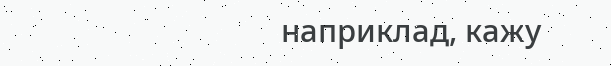наприклад, кажу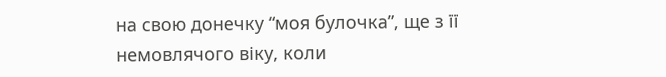на свою донечку “моя булочка”, ще з її немовлячого віку, коли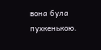вона була пухкенькою.